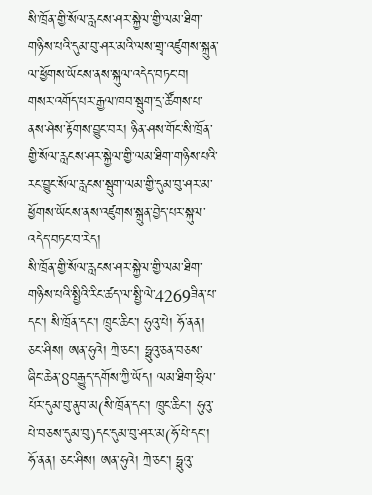སི་ཁྲོན་གྱི་སོལ་རླངས་ཤར་སྐྱེལ་གྱི་ལམ་ཐིག་གཉིས་པའི་དུམ་བུ་ཤར་མའི་ལས་གྲྭ་འཛུགས་སྐྲུན་ལ་ཕྱོགས་ཡོངས་ནས་སྐུལ་འདེད་བཏང་བ།
གསར་འགོད་པར་རྒྱལ་ཁབ་སྦུག་དྲ་ཚོགས་པ་ནས་ཤེས་རྟོགས་བྱུང་བར། ཉིན་ཤས་གོང་སི་ཁྲོན་གྱི་སོལ་རླངས་ཤར་སྐྱེལ་གྱི་ལམ་ཐིག་གཉིས་པའི་རང་བྱུང་སོལ་རླངས་སྦུག་ལམ་གྱི་དུམ་བུ་ཤར་མ་ཕྱོགས་ཡོངས་ནས་འཛུགས་སྐྲུན་བྱེད་པར་སྐུལ་འདེད་བཏང་བ་རེད།
སི་ཁྲོན་གྱི་སོལ་རླངས་ཤར་སྐྱེལ་གྱི་ལམ་ཐིག་གཉིས་པའི་སྤྱིའི་རིང་ཚད་ལ་སྤྱི་ལེ་4269ཟིན་པ་དང་། སི་ཁྲོན་དང་། ཁྲུང་ཆིང་། ཧུའུ་པེ། ཧོ་ནན། ཅང་ཤིས། ཨན་ཧུའེ། ཀྲེ་ཅང་། ཧྥུའུ་ཅན་བཅས་ཞིང་ཆེན་8བརྒྱུད་དགོས་ཀྱི་ཡོད། ལམ་ཐིག་ཧྲིལ་པོར་དུམ་བུ་ནུབ་མ(སི་ཁྲོན་དང་། ཁྲུང་ཆིང་། ཧུའུ་པེ་བཅས་དུམ་བུ)དང་དུམ་བུ་ཤར་མ(ཧོ་པེ་དང་། ཧོ་ནན། ཅང་ཤིས། ཨན་ཧུའེ། ཀྲེ་ཅང་། ཧྥུའུ་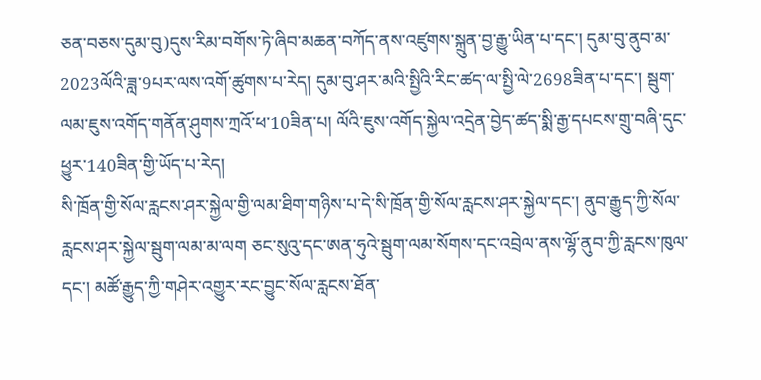ཅན་བཅས་དུམ་བུ)དུས་རིམ་བགོས་ཏེ་ཞིབ་མཆན་བཀོད་ནས་འཛུགས་སྐྲུན་བྱ་རྒྱུ་ཡིན་པ་དང་། དུམ་བུ་ནུབ་མ་2023ལོའི་ཟླ་9པར་ལས་འགོ་ཚུགས་པ་རེད། དུམ་བུ་ཤར་མའི་སྤྱིའི་རིང་ཚད་ལ་སྤྱི་ལེ་2698ཟིན་པ་དང་། སྦུག་ལམ་ཇུས་འགོད་གནོན་ཤུགས་ཀྲའོ་ཕ་10ཟིན་པ། ལོའི་ཇུས་འགོད་སྐྱེལ་འདྲེན་བྱེད་ཚད་སྨི་རྒྱ་དཔངས་གྲུ་བཞི་དུང་ཕྱུར་140ཟིན་གྱི་ཡོད་པ་རེད།
སི་ཁྲོན་གྱི་སོལ་རླངས་ཤར་སྐྱེལ་གྱི་ལམ་ཐིག་གཉིས་པ་དེ་སི་ཁྲོན་གྱི་སོལ་རླངས་ཤར་སྐྱེལ་དང་། ནུབ་རྒྱུད་ཀྱི་སོལ་རླངས་ཤར་སྐྱེལ་སྦུག་ལམ་མ་ལག ཅང་སུའུ་དང་ཨན་ཧུའེ་སྦུག་ལམ་སོགས་དང་འབྲེལ་ནས་ལྷོ་ནུབ་ཀྱི་རླངས་ཁུལ་དང་། མཚོ་རྒྱུད་ཀྱི་གཤེར་འགྱུར་རང་བྱུང་སོལ་རླངས་ཐོན་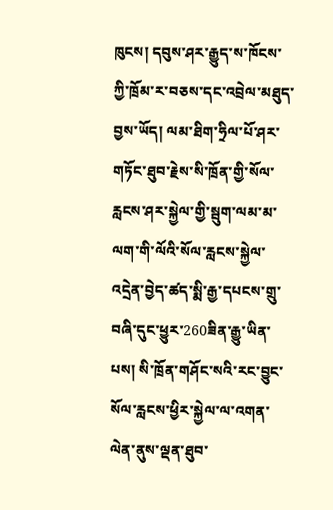ཁུངས། དབུས་ཤར་རྒྱུད་ས་ཁོངས་ཀྱི་ཁྲོམ་ར་བཅས་དང་འབྲེལ་མཐུད་བྱས་ཡོད། ལམ་ཐིག་ཧྲིལ་པོ་ཤར་གཏོང་ཐུབ་རྗེས་སི་ཁྲོན་གྱི་སོལ་རླངས་ཤར་སྐྱེལ་གྱི་སྦུག་ལམ་མ་ལག་གི་ལོའི་སོལ་རླངས་སྐྱེལ་འདྲེན་བྱེད་ཚད་སྨི་རྒྱ་དཔངས་གྲུ་བཞི་དུང་ཕྱུར་260ཟིན་རྒྱུ་ཡིན་པས། སི་ཁྲོན་གཤོང་སའི་རང་བྱུང་སོལ་རླངས་ཕྱིར་སྐྱེལ་ལ་འགན་ལེན་ནུས་ལྡན་ཐུབ་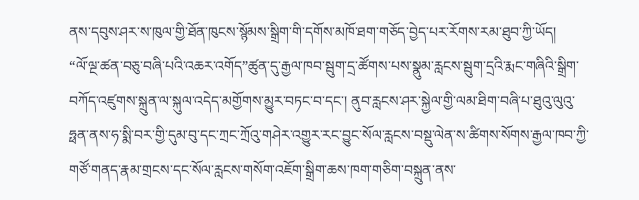ནས་དབུས་ཤར་ས་ཁུལ་གྱི་ཐོན་ཁུངས་སྙོམས་སྒྲིག་གི་དགོས་མཁོ་ཐག་གཅོད་བྱེད་པར་རོགས་རམ་ཐུབ་ཀྱི་ཡོད།
“ལོ་ལྔ་ཚན་བཅུ་བཞི་པའི་འཆར་འགོད”ཚུན་དུ་རྒྱལ་ཁབ་སྦུག་དྲ་ཚོགས་པས་སྣུམ་རླངས་སྦུག་དྲའི་རྨང་གཞིའི་སྒྲིག་བཀོད་འཛུགས་སྐྲུན་ལ་སྐུལ་འདེད་མགྱོགས་མྱུར་བཏང་བ་དང་། ནུབ་རླངས་ཤར་སྐྱེལ་གྱི་ལམ་ཐིག་བཞི་པ་ཐུའུ་ལུའུ་ཧྥན་ནས་ཧ་སྨི་བར་གྱི་དུམ་བུ་དང་ཀྲང་ཀྲོའུ་གཤེར་འགྱུར་རང་བྱུང་སོལ་རླངས་བསྡུ་ལེན་ས་ཚིགས་སོགས་རྒྱལ་ཁབ་ཀྱི་གཙོ་གནད་རྣམ་གྲངས་དང་སོལ་རླངས་གསོག་འཇོག་སྒྲིག་ཆས་ཁག་གཅིག་བསྐྲུན་ནས་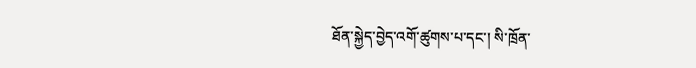ཐོན་སྐྱེད་བྱེད་འགོ་ཚུགས་པ་དང་། སི་ཁྲོན་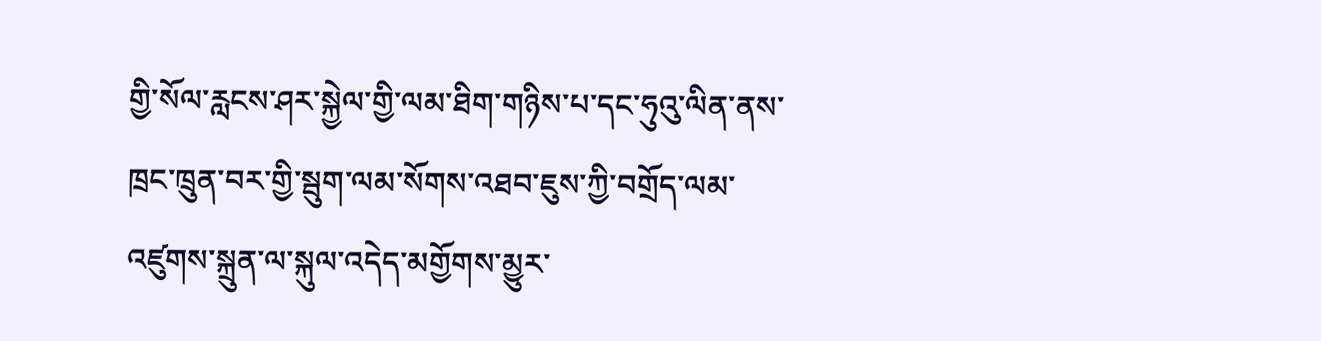གྱི་སོལ་རླངས་ཤར་སྐྱེལ་གྱི་ལམ་ཐིག་གཉིས་པ་དང་ཧུའུ་ལིན་ནས་ཁྲང་ཁྲུན་བར་གྱི་སྦུག་ལམ་སོགས་འཐབ་ཇུས་ཀྱི་བགྲོད་ལམ་འཛུགས་སྐྲུན་ལ་སྐུལ་འདེད་མགྱོགས་མྱུར་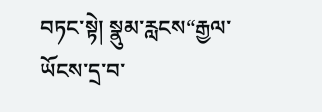བཏང་སྟེ། སྣུམ་རླངས“རྒྱལ་ཡོངས་དྲ་བ་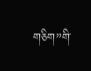གཅིག”གི་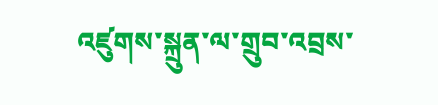འཛུགས་སྐྲུན་ལ་གྲུབ་འབྲས་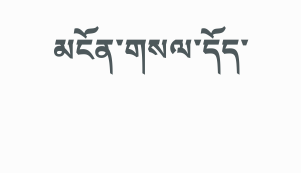མངོན་གསལ་དོད་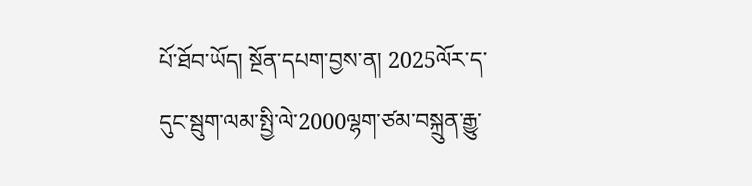པོ་ཐོབ་ཡོད། སྔོན་དཔག་བྱས་ན། 2025ལོར་ད་དུང་སྦུག་ལམ་སྤྱི་ལེ་2000ལྷག་ཙམ་བསྐྲུན་རྒྱུ་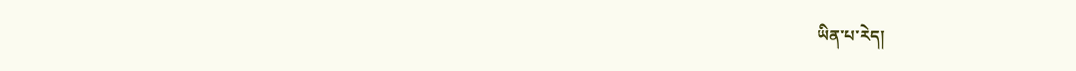ཡིན་པ་རེད།